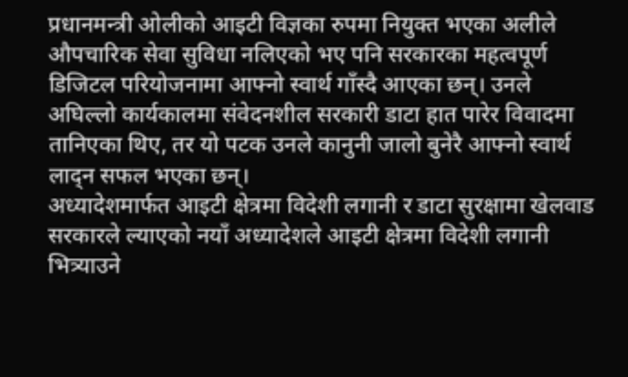प्रधानमन्त्री ओलीको आइटी विज्ञका रुपमा नियुक्त भएका अलीले औपचारिक सेवा सुविधा नलिएको भए पनि सरकारका महत्वपूर्ण डिजिटल परियोजनामा आफ्नो स्वार्थ गाँस्दै आएका छन्। उनले अघिल्लो कार्यकालमा संवेदनशील सरकारी डाटा हात पारेर विवादमा तानिएका थिए, तर यो पटक उनले कानुनी जालो बुनेरै आफ्नो स्वार्थ लाद्न सफल भएका छन्।
अध्यादेशमार्फत आइटी क्षेत्रमा विदेशी लगानी र डाटा सुरक्षामा खेलवाड
सरकारले ल्याएको नयाँ अध्यादेशले आइटी क्षेत्रमा विदेशी लगानी भित्र्याउने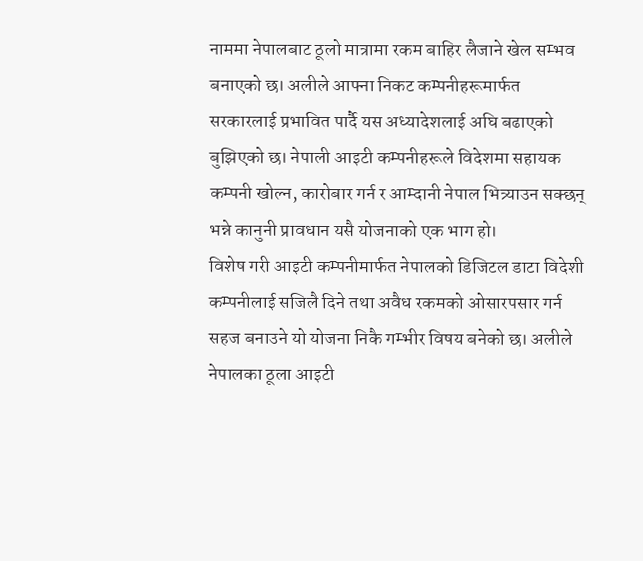नाममा नेपालबाट ठूलो मात्रामा रकम बाहिर लैजाने खेल सम्भव बनाएको छ। अलीले आफ्ना निकट कम्पनीहरूमार्फत सरकारलाई प्रभावित पार्दै यस अध्यादेशलाई अघि बढाएको बुझिएको छ। नेपाली आइटी कम्पनीहरूले विदेशमा सहायक कम्पनी खोल्न, कारोबार गर्न र आम्दानी नेपाल भित्र्याउन सक्छन् भन्ने कानुनी प्रावधान यसै योजनाको एक भाग हो।
विशेष गरी आइटी कम्पनीमार्फत नेपालको डिजिटल डाटा विदेशी कम्पनीलाई सजिलै दिने तथा अवैध रकमको ओसारपसार गर्न सहज बनाउने यो योजना निकै गम्भीर विषय बनेको छ। अलीले नेपालका ठूला आइटी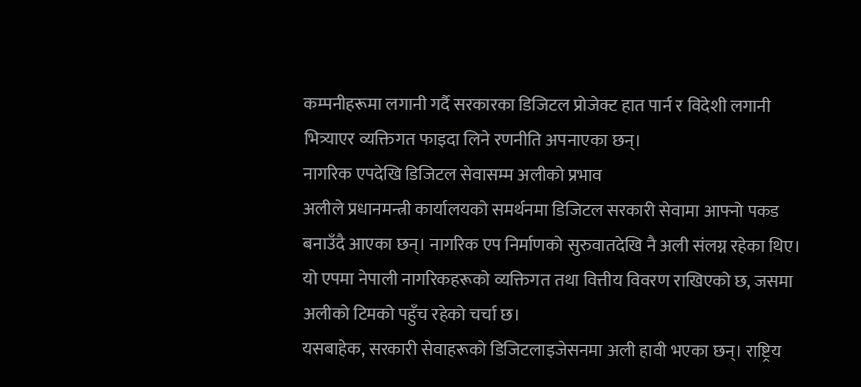कम्पनीहरूमा लगानी गर्दै सरकारका डिजिटल प्रोजेक्ट हात पार्न र विदेशी लगानी भित्र्याएर व्यक्तिगत फाइदा लिने रणनीति अपनाएका छन्।
नागरिक एपदेखि डिजिटल सेवासम्म अलीको प्रभाव
अलीले प्रधानमन्त्री कार्यालयको समर्थनमा डिजिटल सरकारी सेवामा आफ्नो पकड बनाउँदै आएका छन्। नागरिक एप निर्माणको सुरुवातदेखि नै अली संलग्न रहेका थिए। यो एपमा नेपाली नागरिकहरूको व्यक्तिगत तथा वित्तीय विवरण राखिएको छ, जसमा अलीको टिमको पहुँच रहेको चर्चा छ।
यसबाहेक, सरकारी सेवाहरूको डिजिटलाइजेसनमा अली हावी भएका छन्। राष्ट्रिय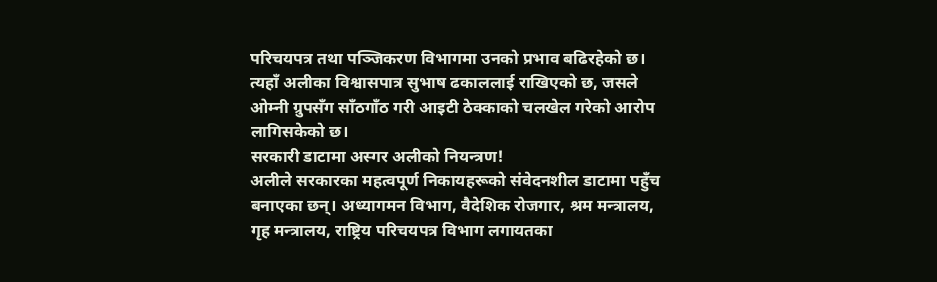परिचयपत्र तथा पञ्जिकरण विभागमा उनको प्रभाव बढिरहेको छ। त्यहाँ अलीका विश्वासपात्र सुभाष ढकाललाई राखिएको छ, जसले ओम्नी ग्रुपसँग साँठगाँठ गरी आइटी ठेक्काको चलखेल गरेको आरोप लागिसकेको छ।
सरकारी डाटामा अस्गर अलीको नियन्त्रण!
अलीले सरकारका महत्वपूर्ण निकायहरूको संवेदनशील डाटामा पहुँच बनाएका छन्। अध्यागमन विभाग, वैदेशिक रोजगार, श्रम मन्त्रालय, गृह मन्त्रालय, राष्ट्रिय परिचयपत्र विभाग लगायतका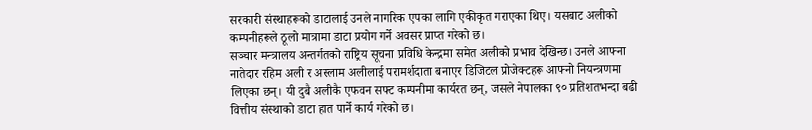सरकारी संस्थाहरूको डाटालाई उनले नागरिक एपका लागि एकीकृत गराएका थिए। यसबाट अलीको कम्पनीहरूले ठूलो मात्रामा डाटा प्रयोग गर्ने अवसर प्राप्त गरेको छ।
सञ्चार मन्त्रालय अन्तर्गतको राष्ट्रिय सूचना प्रविधि केन्द्रमा समेत अलीको प्रभाव देखिन्छ। उनले आफ्ना नातेदार रहिम अली र अस्लाम अलीलाई परामर्शदाता बनाएर डिजिटल प्रोजेक्टहरू आफ्नो नियन्त्रणमा लिएका छन्। यी दुबै अलीकै एफवन सफ्ट कम्पनीमा कार्यरत छन्, जसले नेपालका ९० प्रतिशतभन्दा बढी वित्तीय संस्थाको डाटा हात पार्ने कार्य गरेको छ।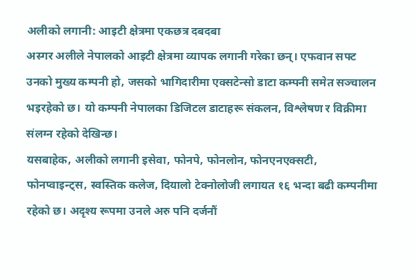अलीको लगानी: आइटी क्षेत्रमा एकछत्र दबदबा
अस्गर अलीले नेपालको आइटी क्षेत्रमा व्यापक लगानी गरेका छन्। एफवान सफ्ट उनको मुख्य कम्पनी हो, जसको भागिदारीमा एक्सटेन्सो डाटा कम्पनी समेत सञ्चालन भइरहेको छ। यो कम्पनी नेपालका डिजिटल डाटाहरू संकलन, विश्लेषण र विक्रीमा संलग्न रहेको देखिन्छ।
यसबाहेक, अलीको लगानी इसेवा, फोनपे, फोनलोन, फोनएनएक्सटी, फोनप्वाइन्ट्स, स्वस्तिक कलेज, दियालो टेक्नोलोजी लगायत १६ भन्दा बढी कम्पनीमा रहेको छ। अदृश्य रूपमा उनले अरु पनि दर्जनौं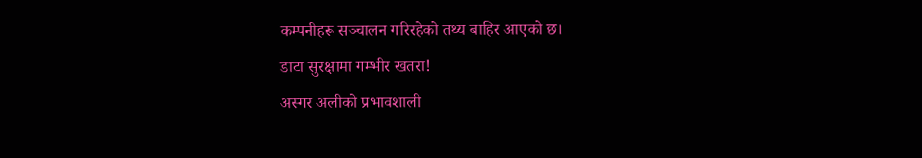कम्पनीहरू सञ्चालन गरिरहेको तथ्य बाहिर आएको छ।
डाटा सुरक्षामा गम्भीर खतरा!
अस्गर अलीको प्रभावशाली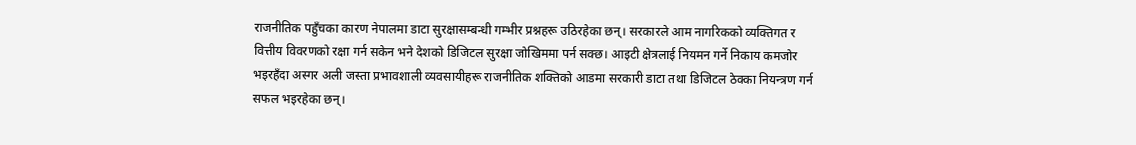राजनीतिक पहुँचका कारण नेपालमा डाटा सुरक्षासम्बन्धी गम्भीर प्रश्नहरू उठिरहेका छन्। सरकारले आम नागरिकको व्यक्तिगत र वित्तीय विवरणको रक्षा गर्न सकेन भने देशको डिजिटल सुरक्षा जोखिममा पर्न सक्छ। आइटी क्षेत्रलाई नियमन गर्ने निकाय कमजोर भइरहँदा अस्गर अली जस्ता प्रभावशाली व्यवसायीहरू राजनीतिक शक्तिको आडमा सरकारी डाटा तथा डिजिटल ठेक्का नियन्त्रण गर्न सफल भइरहेका छन्।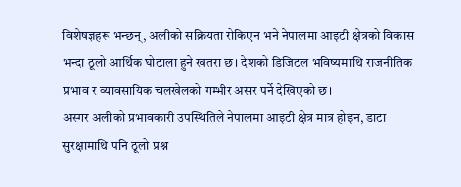विशेषज्ञहरू भन्छन्, अलीको सक्रियता रोकिएन भने नेपालमा आइटी क्षेत्रको विकास भन्दा ठूलो आर्थिक घोटाला हुने खतरा छ। देशको डिजिटल भविष्यमाथि राजनीतिक प्रभाव र व्यावसायिक चलखेलको गम्भीर असर पर्ने देखिएको छ।
अस्गर अलीको प्रभावकारी उपस्थितिले नेपालमा आइटी क्षेत्र मात्र होइन, डाटा सुरक्षामाथि पनि ठूलो प्रश्न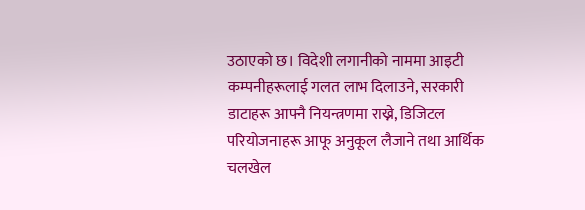उठाएको छ। विदेशी लगानीको नाममा आइटी कम्पनीहरूलाई गलत लाभ दिलाउने, सरकारी डाटाहरू आफ्नै नियन्त्रणमा राख्ने, डिजिटल परियोजनाहरू आफू अनुकूल लैजाने तथा आर्थिक चलखेल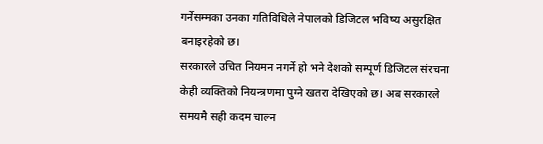गर्नेसम्मका उनका गतिविधिले नेपालको डिजिटल भविष्य असुरक्षित बनाइरहेको छ।
सरकारले उचित नियमन नगर्ने हो भने देशको सम्पूर्ण डिजिटल संरचना केही व्यक्तिको नियन्त्रणमा पुग्ने खतरा देखिएको छ। अब सरकारले समयमै सही कदम चाल्न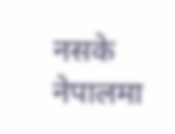नसके नेपालमा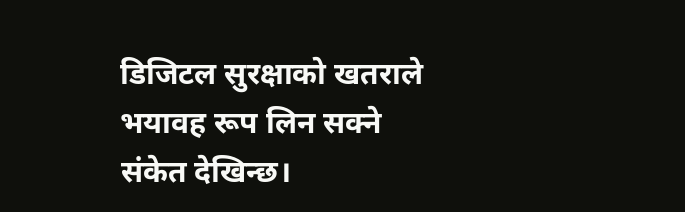डिजिटल सुरक्षाको खतराले भयावह रूप लिन सक्ने संकेत देखिन्छ।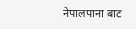नेपालपाना बाट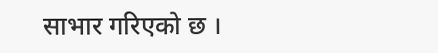साभार गरिएको छ ।